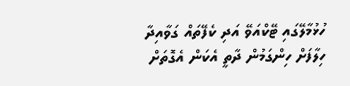ހުޅުމާލޭގައި ޓޭކްއަވޭ އަދި ކެފޭތައް ގަވާއިދާ ހިލާފަށް ހިންގަމުން ދާތީ އެކަން އެގޮތަށް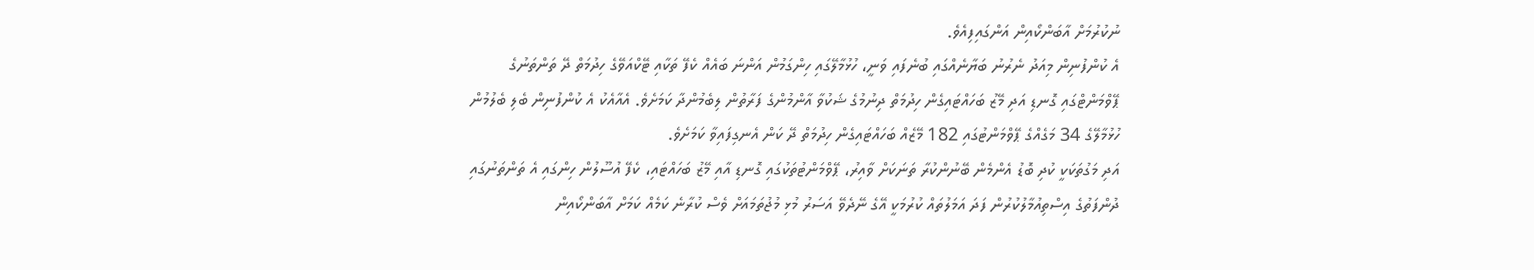ނުކުރުމަށް އާބަންކޯއިން އަންގައިފިއެވެ.
އެ ކުންފުނިން މިއަދު ނެރުނު ބަޔާނެއްގައި ބުނެފައި ވަނީ، ހުޅުމާލޭގައި ހިންގަމުން އަންނަ ބައެއް ކެފޭ ތަކާއި ޓޭކްއަވޭގެ ހިދުމަތް ދޭ ތަންތަނުގެ ޕޭވްމަންޓްގައި ގޮނޑި އަދި މޭޒު ބަހައްޓައިގެން ހިދުމަތް ދިނުމުގެ ޝަކުވާ އާންމުންގެ ފަރާތުން ލިބެމުންދާ ކަމަށެވެ. އެއާއެކު އެ ކުންފުނިން ބެލި ބެލުމުން ހުޅުމާލޭގެ 34 މަގެއްގެ ޕޭވްމަންޓުގައި 182 މޭޒެއް ބަހައްޓައިގެން ހިދުމަތް ދޭ ކަން އެނގިފައިވާ ކަމަށެވެ.
އަދި މަގުތަކަކީ ކުދި ބޮޑު އެންމެން ބޭނުންކުރާ ތަނަކަށް ވާއިރު، ޕޭވްމަންޓުތަކުގައި ގޮނޑި އާއި މޭޒު ބަހައްޓައި، ކެފޭ އުސޫލުން ހިންގައި އެ ތަންތަނުގައި ދުންފަތުގެ އިސްތިއުމާލުކުރުން ފަދަ އަމަލުތައް ކުރުމަކީ އޭގެ ނޭދެވޭ އަސަރު މުޅި މުޖުތަމައަށް ވެސް ކުރާނެ ކަމެއް ކަމަށް އާބަންކޯއިން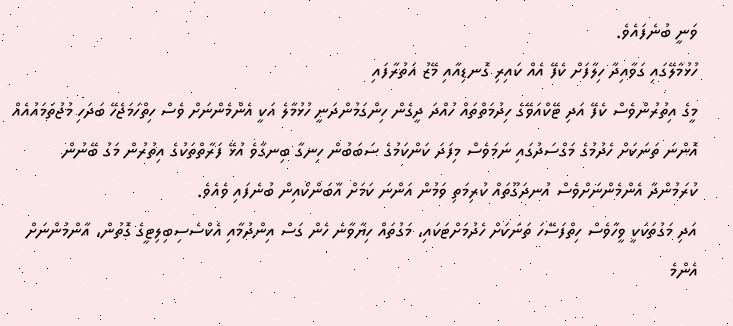ވަނީ ބުނެފައެވެ.
ހުޅުމާލޭގައި ގަވާއިދާ ހިލާފަށް ކެފޭ އެއް ކައިރި ގޮނޑިއާއި މޭޒު އަތުރާފައި
މީގެ އިތުރުންވެސް ކެފޭ އަދި ޓޭކްއަވޭގެ ހިދުމަތްތައް ހުއްދަ ދީގެން ހިންގަމުންދަނީ ހުޅުމާލެ އަކީ އެންމެންނަށް ވެސް ހިތްހަމަޖެހޭ ބަދަހި މުޖުތަމައުއެއް އޮންނަ ތަނަކަށް ހެދުމުގެ މަގްސަދުގައި ނަމަވެސް މިފަދަ ކަންކަމުގެ ސަބަބުން ހިނގާ ބިނގާވެ އުޅޭ ފަރާތްތަކުގެ އިތުރުން މަގު ބޭނުން ކުރަމުންދާ އެންމެންނަށްވެސް އުނދަގޫތައް ކުރިމަތި ވަމުން އަންނަ ކަމަށް އާބަންކޯއިން ބުނެފައި ވެއެވެ.
އަދި މަގުތަކަކީ ވީހާވެސް ހިތްފަސޭހަ ތަނަކަށް ހެދުމަށްޓަކައި، މަގުތައް ހިޔާވާނެ ހެން ގަސް އިންދުމާއި އެކްސެސިބިލިޓީގެ ގޮތުން، އާންމުންނަށް އެންމެ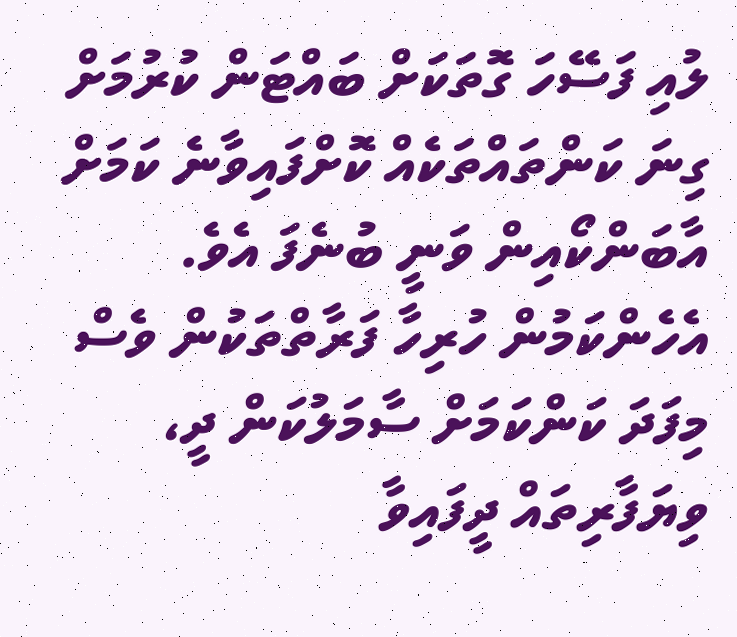ލުއި ފަސޭހަ ގޮތަކަށް ބައްޓަން ކުރުމަށް ގިނަ ކަންތައްތަކެއް ކޮށްފައިވާނެ ކަމަށް އާބަންކޯއިން ވަނީ ބުނެފަ އެވެ. އެހެންކަމުން ހުރިހާ ފަރާތްތަކުން ވެސް މިފަދަ ކަންކަމަށް ސާމަލުކަން ދީ، ވިޔަފާރިތައް ދީފައިވާ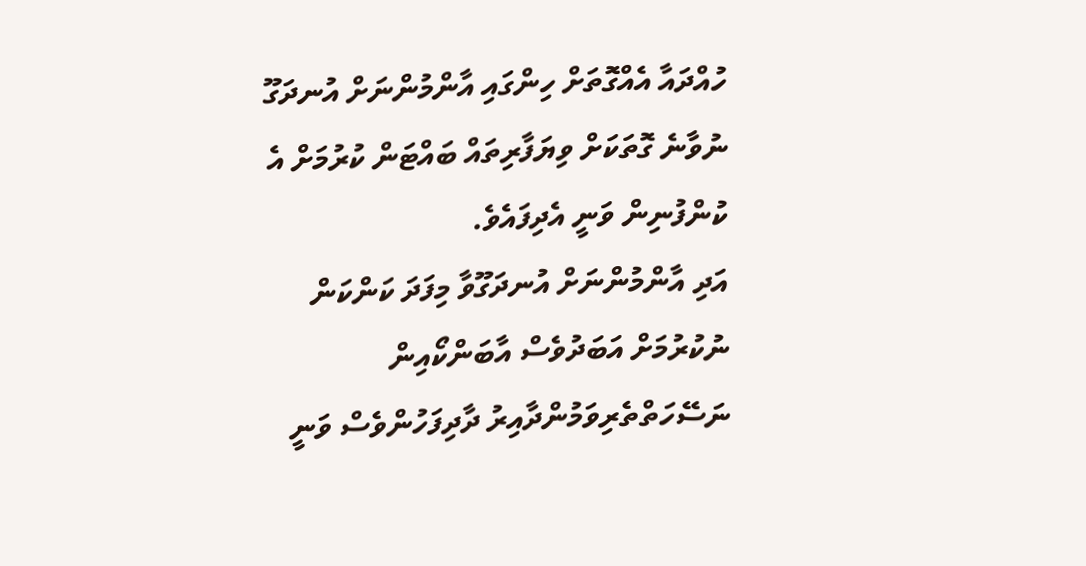ހުއްދައާ އެއްގޮތަށް ހިންގައި އާންމުންނަށް އުނދަގޫ ނުވާނެ ގޮތަކަށް ވިޔަފާރިތައް ބައްޓަން ކުރުމަށް އެ ކުންފުނިން ވަނީ އެދިފައެވެ.
އަދި އާންމުންނަށް އުނދަގޫވާ މިފަދަ ކަންކަން ނުކުރުމަށް އަބަދުވެސް އާބަންކޯއިން ނަސޭހަތްތެރިވަމުންދާއިރު ދާދިފަހުންވެސް ވަނީ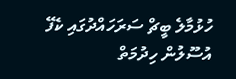ހުޅުމާލެ ބީޗް ސަރަހައްދުގައި ކެފޭ އުސޫލުން ހިދުމަތް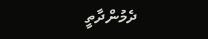ދެމުންދާތީ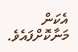އެކަން މަނާކޮށްފައެވެ.